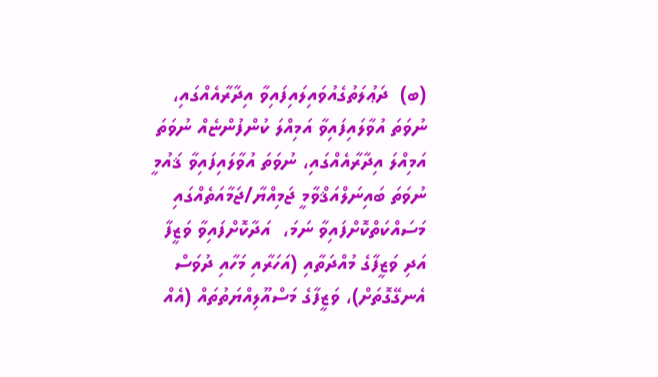(ބ)  ދަޢުލަތުގެއުވައިލައިފައިވާ އިދާރާއެއްގައި، ނުވަތަ އުވާލައިފައިވާ އަމިއްލަ ކުންފުންޏެއް ނުވަތަ އަމިއްލަ އިދާރާއެއްގައި، ނުވަތަ އުވާލައިފައިވާ ޤައުމީ ނުވަތަ ބައިނަލްއަޤްވާމީ ޖަމިއްޔާ/ޖަމާއަތެއްގައި މަސައްކަތްކޮށްފައިވާ ނަމަ،  އަދާކޮށްފައިވާ ވަޒީފާ އަދި ވަޒީފާގެ މުއްދަތާއި (އަހަރާއި މަހާއި ދުވަސް އެނގޭގޮތަށް)، ވަޒީފާގެ މަސްއޫލިއްޔަތުތައް (އެއް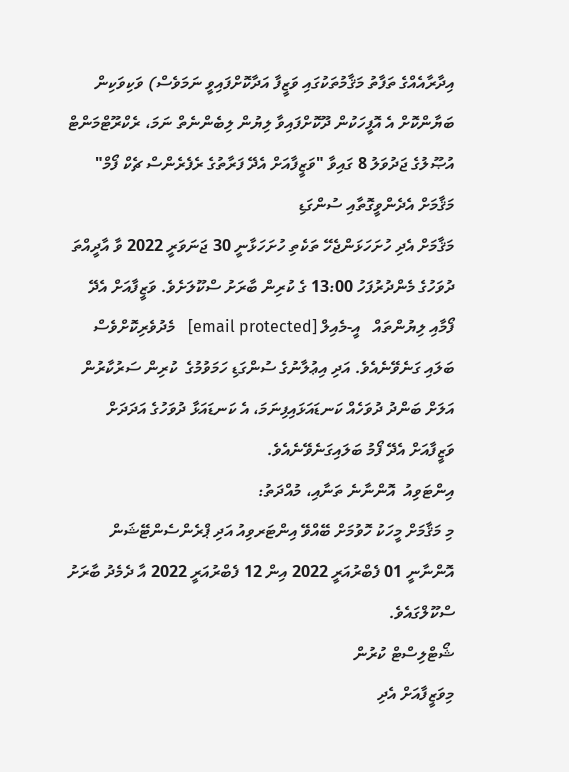އިދާރާއެއްގެ ތަފާތު މަޤާމުތަކުގައި ވަޒީފާ އަދާކޮށްފައިވީ ނަމަވެސް) ވަކިވަކިން ބަޔާންކޮށް އެ އޮފީހަކުން ދޫކޮށްފައިވާ ލިޔުން ލިބެންނެތް ނަމަ، ރެކްރޫޓްމަންޓް އުޞޫލުގެ ޖަދުވަލު 8 ގައިވާ "ވަޒީފާއަށް އެދޭ ފަރާތުގެ ރެފެރެންސް ޗެކް ފޯމް"
މަޤާމަށް އެދެންވީގޮތާއި ސުންގަޑި
މަޤާމަށް އެދި ހުށަހަޅަންޖެހޭ ތަކެތި ހުށަހަޅާނީ 30 ޖަނަވަރީ 2022 ވާ އާދީއްތަ ދުވަހުގެ މެންދުރުފަހު 13:00 ގެ ކުރިން ބާރަށު ސްކޫލަށެވެ. ވަޒީފާއަށް އެދޭ ފޯމާއި ލިޔުންތައް   އީ-މެއިލް [email protected]   މެދުވެރިކޮށްވެސް ބަލައި ގަނެވޭނެއެވެ. އަދި އިޢުލާނުގެ ސުންގަޑި ހަމަވުމުގެ  ކުރިން ސަރުކާރުން އަލަށް ބަންދު ދުވަހެއް ކަނޑައަޅައިފިނަމަ، އެ ކަނޑައަޅާ ދުވަހުގެ އަދަދަށް ވަޒީފާއަށް އެދޭ ފޯމު ބަލައިގަނެވޭނެއެވެ.
އިންޓަވިއު  އޮންނާނެ ތަނާއި، މުއްދަތު:
މި މަޤާމަށް މީހަކު ހޮވުމަށް ބޭއްވޭ އިންޓަރވިއު އަދި ޕްރެންސެންޓޭޝަން އޮންނާނީ 01 ފެބްރުއަރީ 2022 އިން 12 ފެބްރުއަރީ 2022 އާ ދެމެދު ބާރަށު ސްކޫލްގައެވެ.
ޝޯޓްލިސްޓް ކުރުން
މިވަޒީފާއަށް އެދި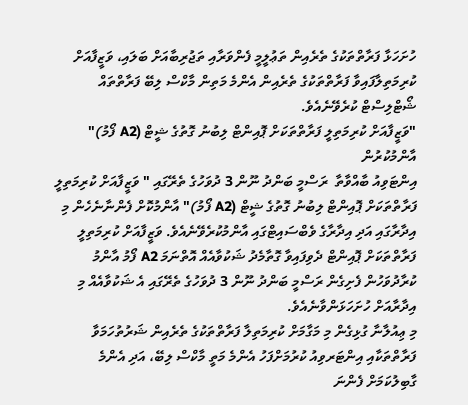ހުށަހަޅާ ފަރާތްތަކުގެ ތެރެއިން ތަޢުލީމީ ފެންވަރާއި ތަޖުރިބާއަށް ބަލައި، ވަޒީފާއަށް ކުރިމަތިލާފައިވާ ފަރާތްތަކުގެ ތެރެއިން އެންމެ މަތިން މާކްސް ލިބޭ ފަރާތްތައް ޝޯޓްލިސްޓް ކުރެވޭނެއެވެ.
"ވަޒީފާއަށް ކުރިމަތިލީ ފަރާތްތަކަށް ޕޮއިންޓް ލިބުނު ގޮތުގެ ޝީޓް (A2 ފޯމު)" އާންމުކުރުން
އިންޓަވިއު ބާއްވާތާ  ރަސްމީ ބަންދު ނޫން 3 ދުވަހުގެ ތެރޭގައި " ވަޒީފާއަށް ކުރިމަތިލީ ފަރާތްތަކަށް ޕޮއިންޓް ލިބުނު ގޮތުގެ ޝީޓް (A2 ފޯމު)" އާންމުކޮށް ފެންނާނެހެން މި އިދާރާގައި އަދި އިދާރާގެ ވެބްސައިޓްގައި އާންމުކުރެވޭނެއެވެ. ވަޒީފާއަށް ކުރިމަތިލީ ފަރާތްތަކަށް ޕޮއިންޓް ދެވިފައިވާ ގޮތާމެދު ޝަކުވާއެއް އޮތްނަމަ A2 ފޯމު އާންމު ކުރާދުވަހުން ފެށިގެން ރަސްމީ ބަންދު ނޫން 3 ދުވަހުގެ ތެރޭގައި އެ ޝަކުވާއެއް މި އިދާރާއަށް ހުށަހަޅަންވާނެއެވެ.
މި ޢިއުލާނާ ގުޅިގެން މި މަގާމަށް ކުރިމަތިލާ ފަރާތްތަކުގެ ތެރެއިން ޝަރުތުހަމަވާ ފަރާތްތަކާއި އިންޓަރވިއު ކުރުމަށްފަހު އެންމެ މަތީ މާކްސް ލިބޭ، އަދި އެންމެ ގާބިލުކަމަށް ފެންނަ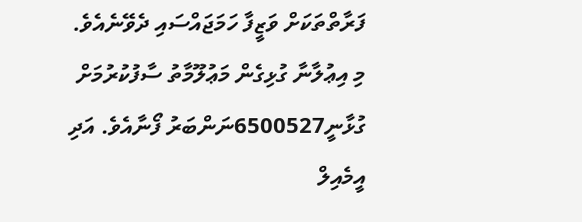ފަރާތްތަކަށް ވަޒީފާ ހަމަޖައްސައި ދެވޭނެއެވެ. މި އިޢުލާނާ ގުޅިގެން މަޢުލޫމާތު ސާފުކުރުމަށް ގުޅާނީ6500527ނަންބަރު ފޯނާއެވެ. އަދި އީމެއިލް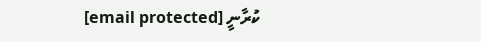ކުރާނީ [email protected]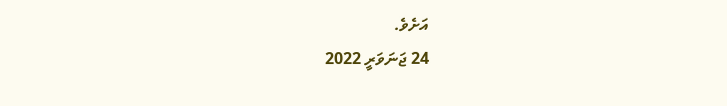އަށެވެ.
24 ޖަނަވަރީ 2022